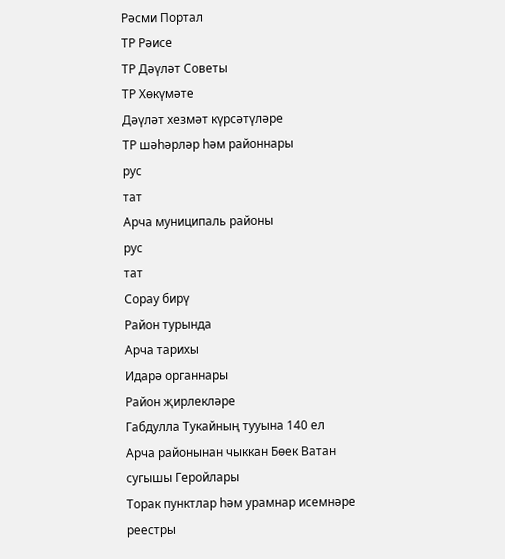Рәсми Портал
ТР Рәисе
ТР Дәүләт Советы
ТР Хөкүмәте
Дәүләт хезмәт күрсәтүләре
ТР шәһәрләр һәм районнары
рус
тат
Арча муниципаль районы
рус
тат
Сорау бирү
Район турында
Арча тарихы
Идарә органнары
Район җирлекләре
Габдулла Тукайның тууына 140 ел
Арча районынан чыккан Бөек Ватан сугышы Геройлары
Торак пунктлар һәм урамнар исемнәре реестры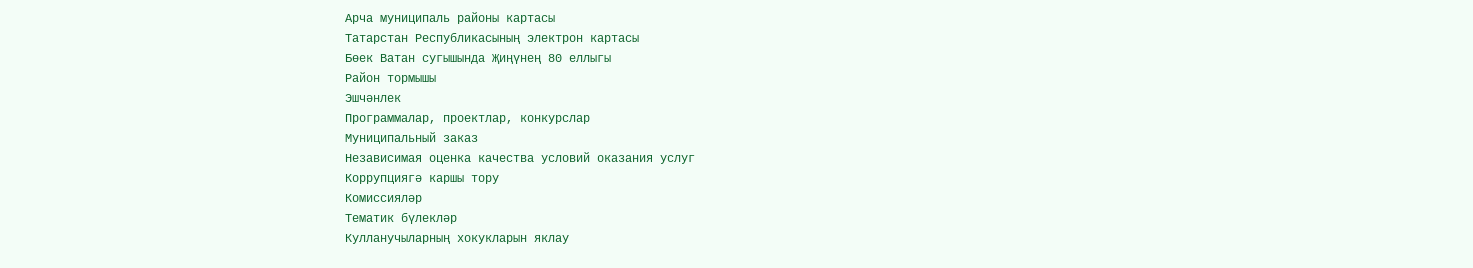Арча муниципаль районы картасы
Татарстан Республикасының электрон картасы
Бөек Ватан сугышында Җиңүнең 80 еллыгы
Район тормышы
Эшчәнлек
Программалар, проектлар, конкурслар
Муниципальный заказ
Независимая оценка качества условий оказания услуг
Коррупциягә каршы тору
Комиссияләр
Тематик бүлекләр
Кулланучыларның хокукларын яклау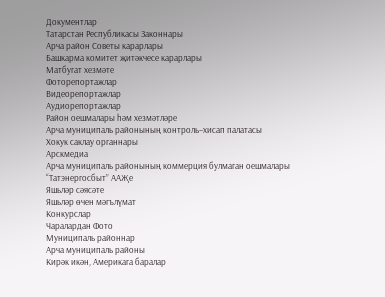Документлар
Татарстан Республикасы Законнары
Арча район Советы карарлары
Башкарма комитет җитәкчесе карарлары
Матбугат хезмәте
Фоторепортажлар
Видеорепортажлар
Аудиорепортажлар
Район оешмалары һәм хезмәтләре
Арча муниципаль районының контроль–хисап палатасы
Хокук саклау органнары
Арскмедиа
Арча муниципаль районының коммерция булмаган оешмалары
“Татэнергосбыт” ААҖе
Яшьләр сәясәте
Яшьләр өчен мәгълүмат
Конкурслар
Чаралардан Фото
Муниципаль районнар
Арча муниципаль районы
Кирәк икән, Америкага баралар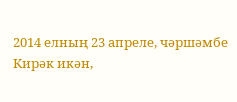2014 елның 23 апреле, чәршәмбе
Кирәк икән,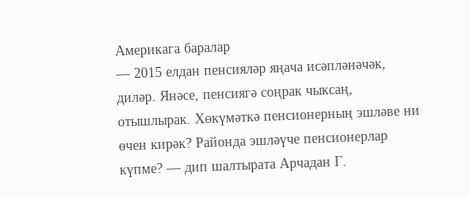Америкага баралар
— 2015 елдан пенсияләр яңача исәпләнәчәк, диләр. Янәсе, пенсиягә соңрак чыксаң, отышлырак. Хөкүмәткә пенсионерның эшләве ни өчен кирәк? Районда эшләүче пенсионерлар күпме? — дип шалтырата Арчадан Г.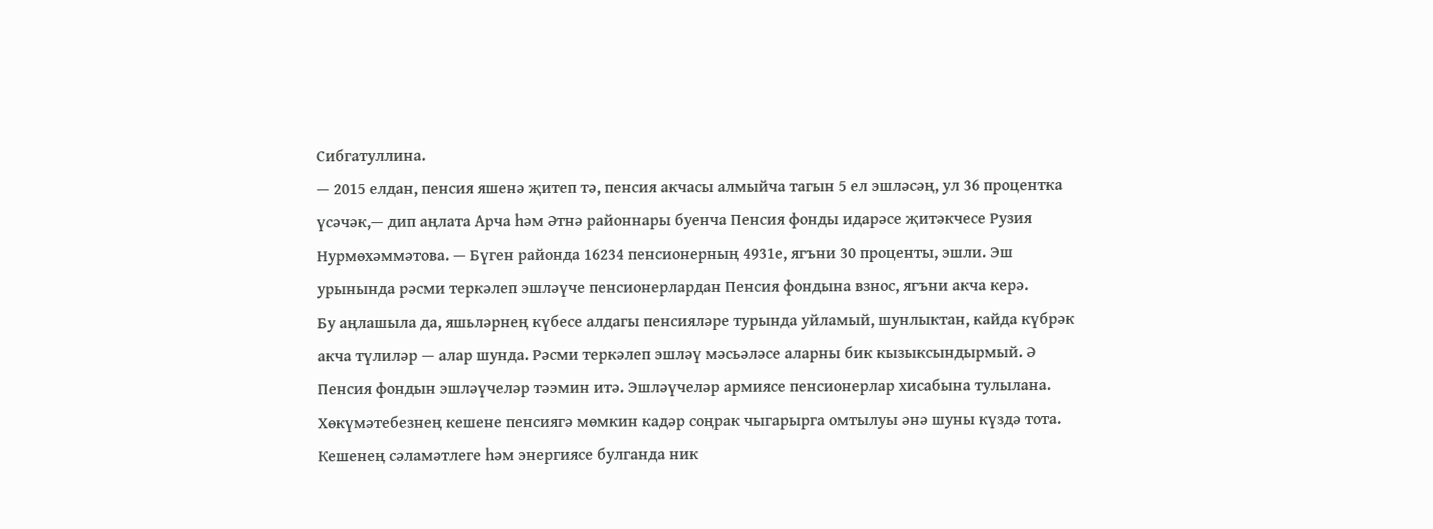Сибгатуллина.
— 2015 елдан, пенсия яшенә җитеп тә, пенсия акчасы алмыйча тагын 5 ел эшләсәң, ул 36 процентка үсәчәк,— дип аңлата Арча һәм Әтнә районнары буенча Пенсия фонды идарәсе җитәкчесе Рузия Нурмөхәммәтова. — Бүген районда 16234 пенсионерның 4931е, ягъни 30 проценты, эшли. Эш урынында рәсми теркәлеп эшләүче пенсионерлардан Пенсия фондына взнос, ягъни акча керә.
Бу аңлашыла да, яшьләрнең күбесе алдагы пенсияләре турында уйламый, шунлыктан, кайда күбрәк акча түлиләр — алар шунда. Рәсми теркәлеп эшләү мәсьәләсе аларны бик кызыксындырмый. Ә Пенсия фондын эшләүчеләр тәэмин итә. Эшләүчеләр армиясе пенсионерлар хисабына тулылана. Хөкүмәтебезнең кешене пенсиягә мөмкин кадәр соңрак чыгарырга омтылуы әнә шуны күздә тота. Кешенең сәламәтлеге һәм энергиясе булганда ник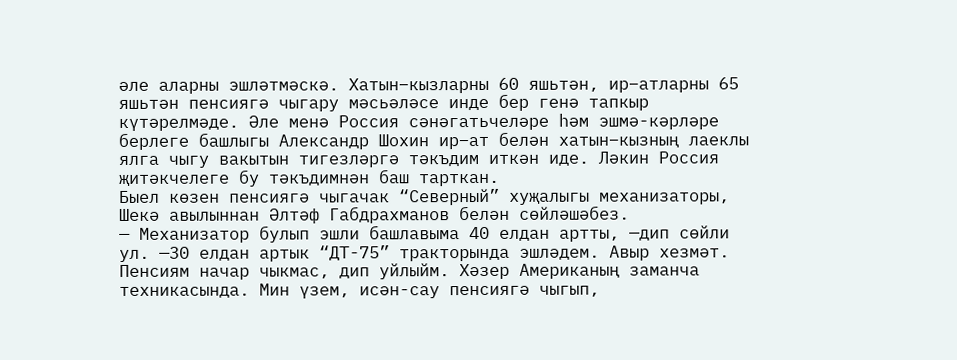әле аларны эшләтмәскә. Хатын–кызларны 60 яшьтән, ир–атларны 65 яшьтән пенсиягә чыгару мәсьәләсе инде бер генә тапкыр күтәрелмәде. Әле менә Россия сәнәгатьчеләре һәм эшмә-кәрләре берлеге башлыгы Александр Шохин ир–ат белән хатын–кызның лаеклы ялга чыгу вакытын тигезләргә тәкъдим иткән иде. Ләкин Россия җитәкчелеге бу тәкъдимнән баш тарткан.
Быел көзен пенсиягә чыгачак “Северный” хуҗалыгы механизаторы, Шекә авылыннан Әлтәф Габдрахманов белән сөйләшәбез.
— Механизатор булып эшли башлавыма 40 елдан артты, —дип сөйли ул. —30 елдан артык “ДТ-75” тракторында эшләдем. Авыр хезмәт. Пенсиям начар чыкмас, дип уйлыйм. Хәзер Американың заманча техникасында. Мин үзем, исән-сау пенсиягә чыгып,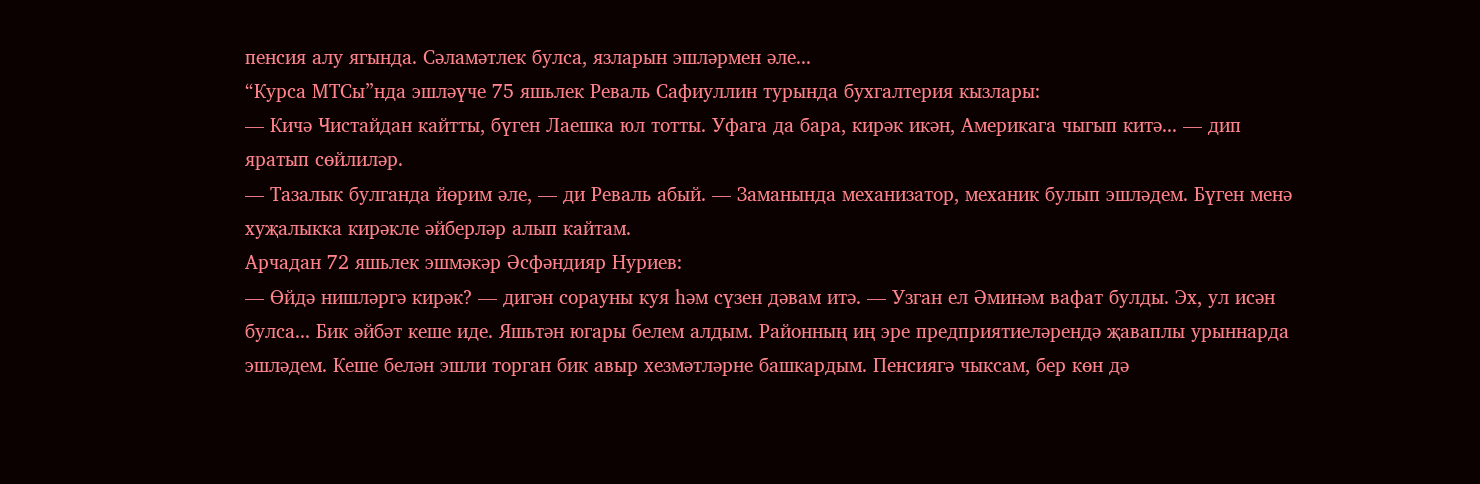пенсия алу ягында. Сәламәтлек булса, язларын эшләрмен әле...
“Курса МТСы”нда эшләүче 75 яшьлек Реваль Сафиуллин турында бухгалтерия кызлары:
— Кичә Чистайдан кайтты, бүген Лаешка юл тотты. Уфага да бара, кирәк икән, Америкага чыгып китә... — дип яратып сөйлиләр.
— Тазалык булганда йөрим әле, — ди Реваль абый. — Заманында механизатор, механик булып эшләдем. Бүген менә хуҗалыкка кирәкле әйберләр алып кайтам.
Арчадан 72 яшьлек эшмәкәр Әсфәндияр Нуриев:
— Өйдә нишләргә кирәк? — дигән сорауны куя һәм сүзен дәвам итә. — Узган ел Әминәм вафат булды. Эх, ул исән булса... Бик әйбәт кеше иде. Яшьтән югары белем алдым. Районның иң эре предприятиеләрендә җаваплы урыннарда эшләдем. Кеше белән эшли торган бик авыр хезмәтләрне башкардым. Пенсиягә чыксам, бер көн дә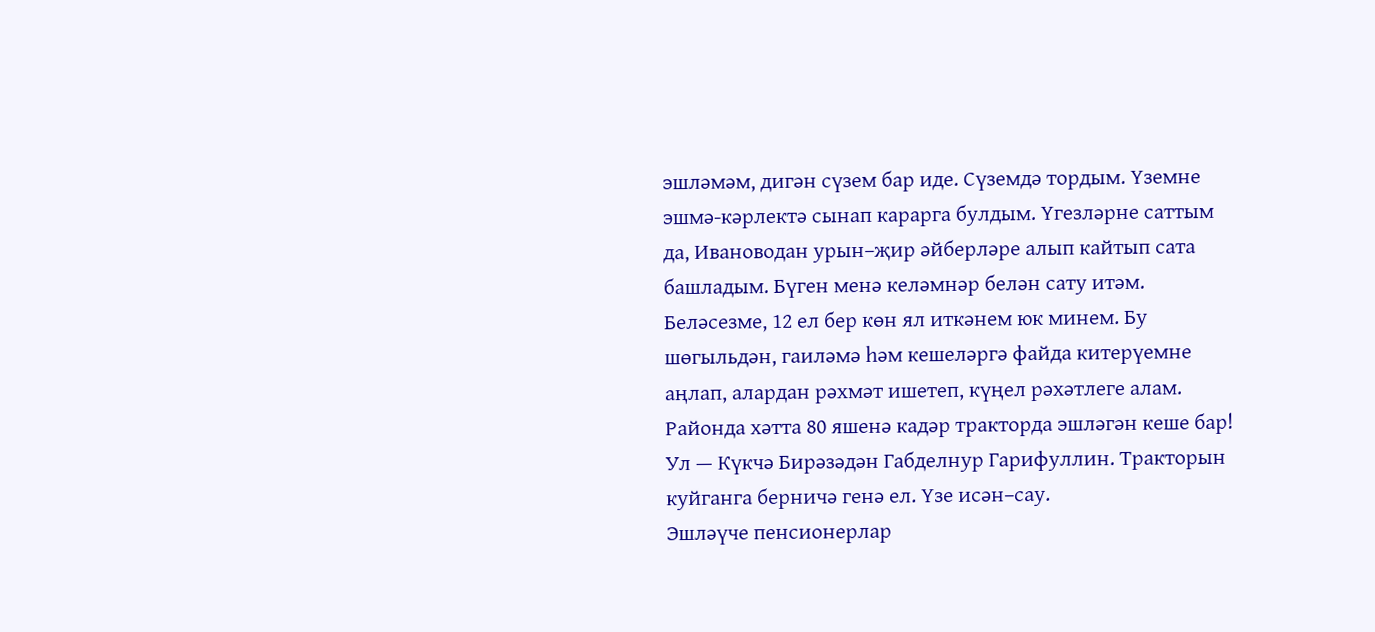эшләмәм, дигән сүзем бар иде. Сүземдә тордым. Үземне эшмә-кәрлектә сынап карарга булдым. Үгезләрне саттым да, Ивановодан урын–җир әйберләре алып кайтып сата башладым. Бүген менә келәмнәр белән сату итәм. Беләсезме, 12 ел бер көн ял иткәнем юк минем. Бу шөгыльдән, гаиләмә һәм кешеләргә файда китерүемне аңлап, алардан рәхмәт ишетеп, күңел рәхәтлеге алам.
Районда хәтта 80 яшенә кадәр тракторда эшләгән кеше бар! Ул — Күкчә Бирәзәдән Габделнур Гарифуллин. Тракторын куйганга берничә генә ел. Үзе исән–сау.
Эшләүче пенсионерлар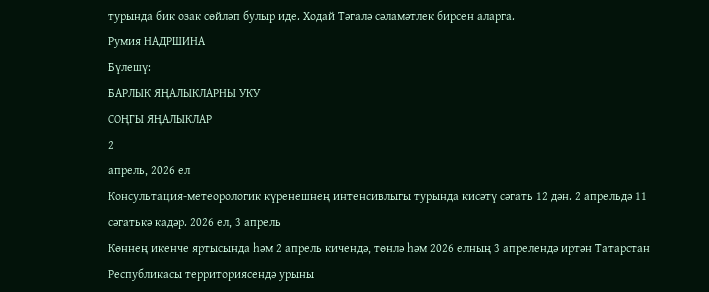турында бик озак сөйләп булыр иде. Ходай Тәгалә сәламәтлек бирсен аларга.
Румия НАДРШИНА
Бүлешү:
БАРЛЫК ЯҢАЛЫКЛАРНЫ УКУ
СОҢГЫ ЯҢАЛЫКЛАР
2
апрель, 2026 ел
Консультация-метеорологик күренешнең интенсивлыгы турында кисәтү сәгать 12 дән. 2 апрельдә 11 сәгатькә кадәр. 2026 ел, 3 апрель
Көннең икенче яртысында һәм 2 апрель кичендә, төнлә һәм 2026 елның 3 апрелендә иртән Татарстан Республикасы территориясендә урыны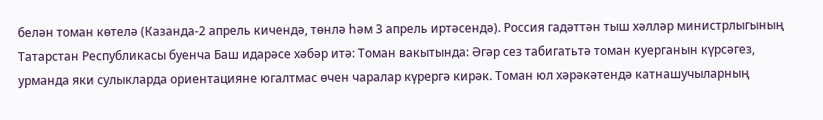белән томан көтелә (Казанда-2 апрель кичендә, төнлә һәм 3 апрель иртәсендә). Россия гадәттән тыш хәлләр министрлыгының Татарстан Республикасы буенча Баш идарәсе хәбәр итә: Томан вакытында: Әгәр сез табигатьтә томан куерганын күрсәгез, урманда яки сулыкларда ориентацияне югалтмас өчен чаралар күрергә кирәк. Томан юл хәрәкәтендә катнашучыларның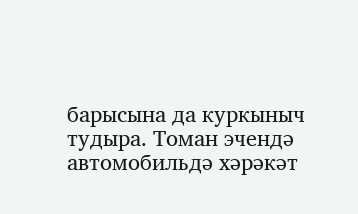барысына да куркыныч тудыра. Томан эчендә автомобильдә хәрәкәт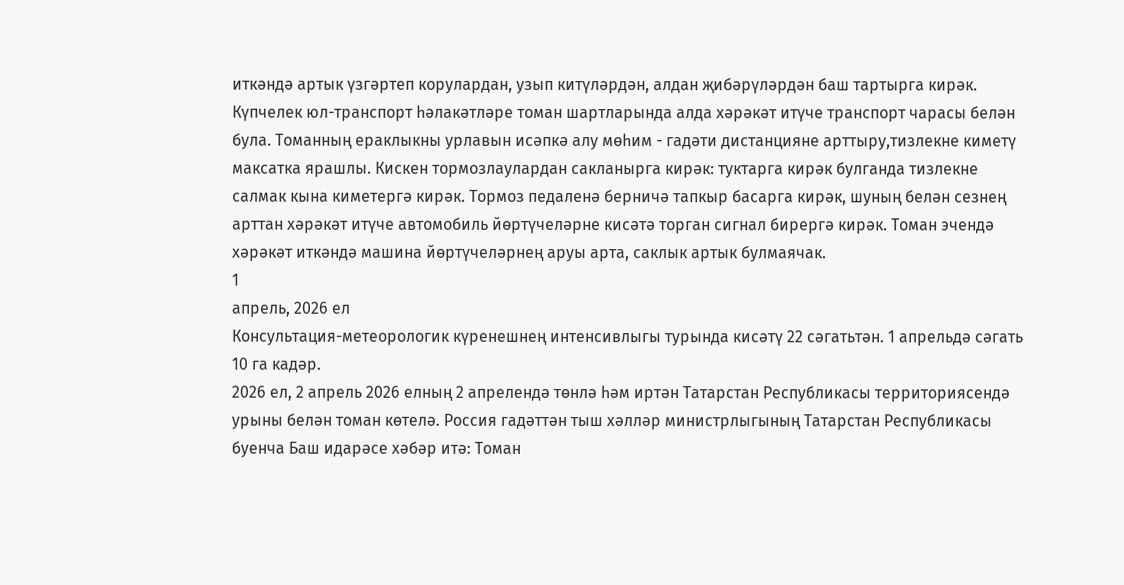иткәндә артык үзгәртеп корулардан, узып китүләрдән, алдан җибәрүләрдән баш тартырга кирәк. Күпчелек юл-транспорт һәлакәтләре томан шартларында алда хәрәкәт итүче транспорт чарасы белән була. Томанның ераклыкны урлавын исәпкә алу мөһим - гадәти дистанцияне арттыру,тизлекне киметү максатка ярашлы. Кискен тормозлаулардан сакланырга кирәк: туктарга кирәк булганда тизлекне салмак кына киметергә кирәк. Тормоз педаленә берничә тапкыр басарга кирәк, шуның белән сезнең арттан хәрәкәт итүче автомобиль йөртүчеләрне кисәтә торган сигнал бирергә кирәк. Томан эчендә хәрәкәт иткәндә машина йөртүчеләрнең аруы арта, саклык артык булмаячак.
1
апрель, 2026 ел
Консультация-метеорологик күренешнең интенсивлыгы турында кисәтү 22 сәгатьтән. 1 апрельдә сәгать 10 га кадәр.
2026 ел, 2 апрель 2026 елның 2 апрелендә төнлә һәм иртән Татарстан Республикасы территориясендә урыны белән томан көтелә. Россия гадәттән тыш хәлләр министрлыгының Татарстан Республикасы буенча Баш идарәсе хәбәр итә: Томан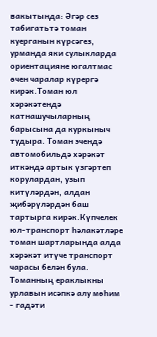вакытында: Әгәр сез табигатьтә томан куерганын күрсәгез, урманда яки сулыкларда ориентацияне югалтмас өчен чаралар күрергә кирәк.Томан юл хәрәкәтендә катнашучыларның барысына да куркыныч тудыра. Томан эчендә автомобильдә хәрәкәт иткәндә артык үзгәртеп корулардан, узып китүләрдән, алдан җибәрүләрдән баш тартырга кирәк.Күпчелек юл-транспорт һәлакәтләре томан шартларында алда хәрәкәт итүче транспорт чарасы белән була. Томанның ераклыкны урлавын исәпкә алу мөһим - гадәти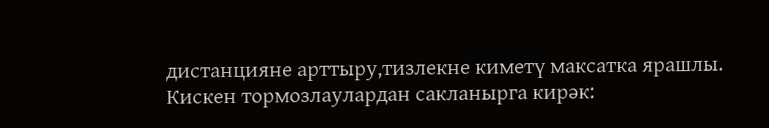дистанцияне арттыру,тизлекне киметү максатка ярашлы. Кискен тормозлаулардан сакланырга кирәк: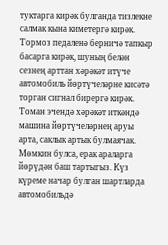туктарга кирәк булганда тизлекне салмак кына киметергә кирәк. Тормоз педаленә берничә тапкыр басарга кирәк, шуның белән сезнең арттан хәрәкәт итүче автомобиль йөртүчеләрне кисәтә торган сигнал бирергә кирәк. Томан эчендә хәрәкәт иткәндә машина йөртүчеләрнең аруы арта, саклык артык булмаячак. Мөмкин булса, ерак араларга йөрүдән баш тартыгыз. Күз күреме начар булган шартларда автомобильдә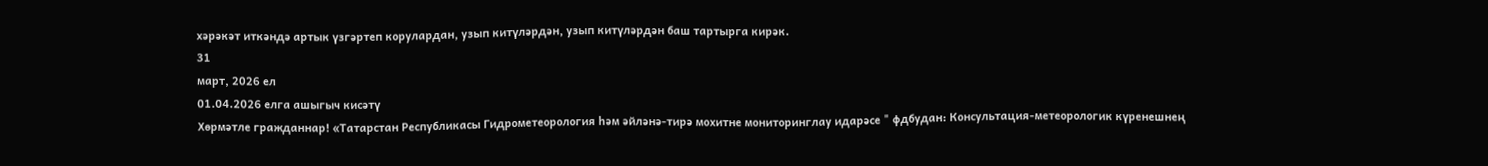хәрәкәт иткәндә артык үзгәртеп корулардан, узып китүләрдән, узып китүләрдән баш тартырга кирәк.
31
март, 2026 ел
01.04.2026 елга ашыгыч кисәтү
Хөрмәтле гражданнар! «Татарстан Республикасы Гидрометеорология һәм әйләнә-тирә мохитне мониторинглау идарәсе " фдбудан: Консультация-метеорологик күренешнең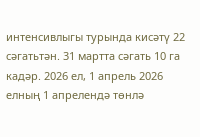интенсивлыгы турында кисәтү 22 сәгатьтән. 31 мартта сәгать 10 га кадәр. 2026 ел, 1 апрель 2026 елның 1 апрелендә төнлә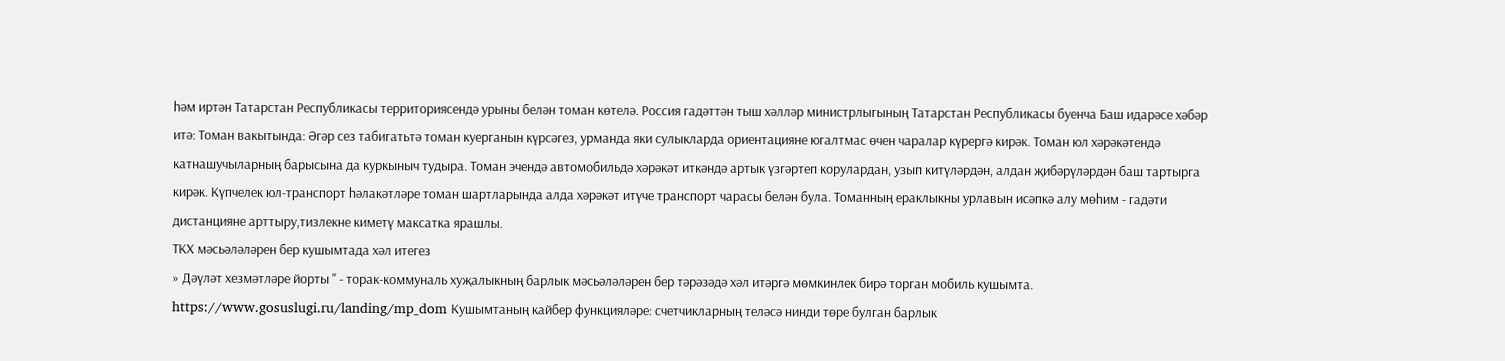һәм иртән Татарстан Республикасы территориясендә урыны белән томан көтелә. Россия гадәттән тыш хәлләр министрлыгының Татарстан Республикасы буенча Баш идарәсе хәбәр итә: Томан вакытында: Әгәр сез табигатьтә томан куерганын күрсәгез, урманда яки сулыкларда ориентацияне югалтмас өчен чаралар күрергә кирәк. Томан юл хәрәкәтендә катнашучыларның барысына да куркыныч тудыра. Томан эчендә автомобильдә хәрәкәт иткәндә артык үзгәртеп корулардан, узып китүләрдән, алдан җибәрүләрдән баш тартырга кирәк. Күпчелек юл-транспорт һәлакәтләре томан шартларында алда хәрәкәт итүче транспорт чарасы белән була. Томанның ераклыкны урлавын исәпкә алу мөһим - гадәти дистанцияне арттыру,тизлекне киметү максатка ярашлы.
ТКХ мәсьәләләрен бер кушымтада хәл итегез
» Дәүләт хезмәтләре йорты " - торак-коммуналь хуҗалыкның барлык мәсьәләләрен бер тәрәзәдә хәл итәргә мөмкинлек бирә торган мобиль кушымта. https://www.gosuslugi.ru/landing/mp_dom Кушымтаның кайбер функцияләре: счетчикларның теләсә нинди төре булган барлык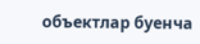объектлар буенча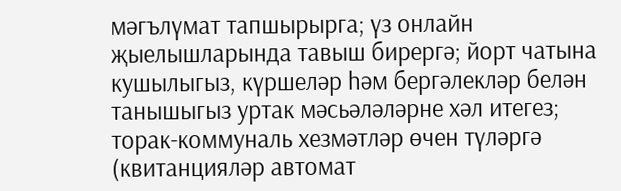мәгълүмат тапшырырга; үз онлайн җыелышларында тавыш бирергә; йорт чатына кушылыгыз, күршеләр һәм бергәлекләр белән танышыгыз уртак мәсьәләләрне хәл итегез; торак-коммуналь хезмәтләр өчен түләргә (квитанцияләр автомат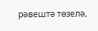рәвештә төзелә,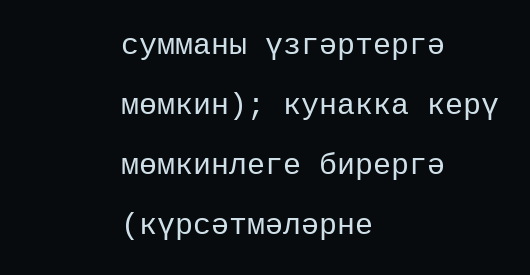сумманы үзгәртергә мөмкин); кунакка керү мөмкинлеге бирергә (күрсәтмәләрне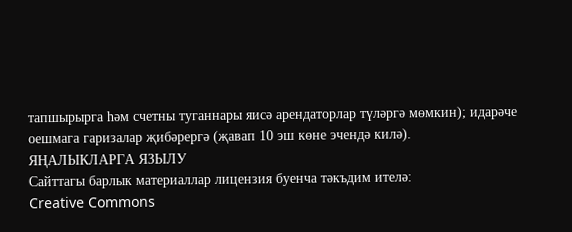тапшырырга һәм счетны туганнары яисә арендаторлар түләргә мөмкин); идарәче оешмага гаризалар җибәрергә (җавап 10 эш көне эчендә килә).
ЯҢАЛЫКЛАРГА ЯЗЫЛУ
Сайттагы барлык материаллар лицензия буенча тәкъдим ителә:
Creative Commons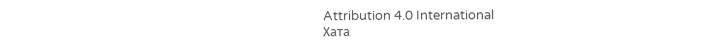Attribution 4.0 International
Хата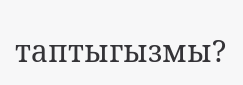таптыгызмы?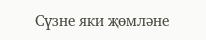Сүзне яки җөмләне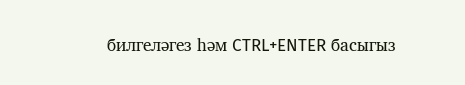билгеләгез һәм CTRL+ENTER басыгыз